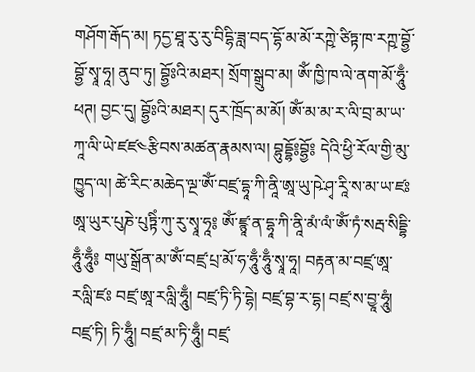གཤོག་རྒོད་མ། ཏདྱ་ཐཱ་རུ་རུ་བིདྷི་ཟླ་བད་དྷོ་མ་མོ་རཀྵེ་ཙིཏྟ་ཁ་རཀྵ་བྷྱོ་བྷྱོ་སྭཱ་ཧཱ། ནུབ་ཏུ། བྷྱོཿའི་མཐར། སྲོག་སྒྲུབ་མ། ཨོཾ་ཁྱི་ཁ་ལེ་ནག་མོ་ཧཱུྃ་ཕཊ། བྱང་དུ། བྷྱོཿའི་མཐར། དུར་ཁྲོད་མ་མོ། ཨོཾ་མ་མ་ར་ལི་བྲ་མ་ཡ་ཀཱ་ལི་ཡེ་ཛཛ༤རྩིབས་མཚན་རྣམས་ལ། བྷུདྡྷོ༔བྷྱོ༔ དེའི་ཕྱི་རོལ་གྱི་མུ་ཁྱུད་ལ། ཚེ་རིང་མཆེད་ལྔ་ཨོཾ་བཛྲ་དྷཱ་ཀི་ནཱི་ཨཱ་ཡུ་ཥེ་ཤྭ་རཱི་ས་མ་ཡ་ཛཿ ཨཱ་ཡུར་པུཎེ་པུཏྟིཾ་ཀུ་རུ་སྭཱ་ཧཱ༔ ཨོཾ་ཛྙཱ་ན་དྷཱ་ཀི་ནཱི་མཾ་ལཾ་ཨོཾ་ཏཾ་སརྦ་སིདྡྷི་ཧཱུྃ་ཧཱུྃ༔ གཡུ་སྒྲོན་མ་ཨོཾ་བཛྲ་པྲ་མོ་ཧ་ཧཱུྃ་ཧཱུྃ་སྭཱ་ཧཱ། བརྟན་མ་བཛྲ་ཨཱ་རལླི་ཛཿ བཛྲ་ཨཱ་རལླི་ཧཱུྃ། བཛྲ་ཏི་ཏི་དྷེ། བཛྲ་བྷ་ར་དྷ། བཛྲ་ས་བྱཱ་ཧཱུཾ། བཛྲ་ཏི། ཏི་ཧཱུྃ། བཛྲ་མ་ཏི་ཧཱུྃ། བཛྲ་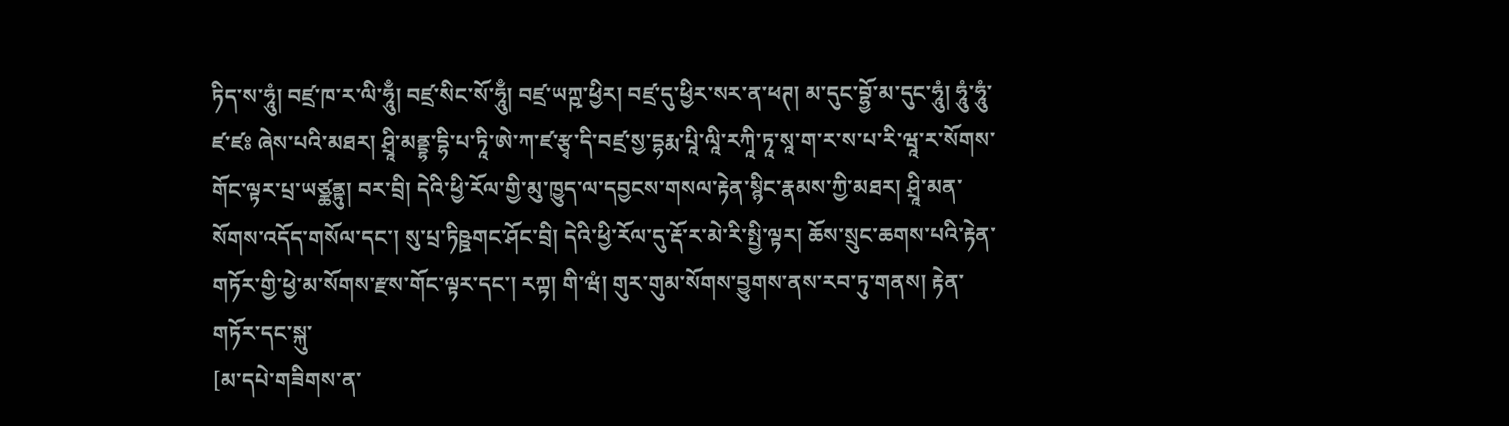ཏིད་ས་ཧཱུཾ། བཛྲ་ཁ་ར་ལི་ཧཱུྃ། བཛྲ་སིང་སོ་ཧཱུྃ། བཛྲ་ཡཀྵ་ཕྱིར། བཛྲ་དུ་ཕྱིར་སར་ན་ཕཊ། མ་དུང་བྷྱོ་མ་དུང་ཧཱུཾ། ཧཱུཾ་ཧཱུཾ་ཛ་ཛཿ ཞེས་པའི་མཐར། ཤྲཱི་མནྡྷ་དྷི་པ་ཏཱི་ཨེ་ཀ་ཛ་རྩྭ་དི་བཛྲ་སྱ་དྷརྨ་པཱི་ལཱི་རཀཱི་ཏཱ་སཱ་ག་ར་ས་པ་རི་ཝཱ་ར་སོགས་གོང་ལྟར་པྲ་ཡཙྪནྟུ། བར་བྲི། དེའི་ཕྱི་རོལ་གྱི་མུ་ཁྱུད་ལ་དབྱངས་གསལ་རྟེན་སྙིང་རྣམས་ཀྱི་མཐར། ཤྲཱི་མན་སོགས་འདོད་གསོལ་དང་། སུ་པྲ་ཏིཥྛགང་ཤོང་བྲི། དེའི་ཕྱི་རོལ་དུ་རྡོ་ར་མེ་རི་སྤྱི་ལྟར། ཆོས་སྲུང་ཆགས་པའི་རྟེན་གཏོར་གྱི་ཕྱེ་མ་སོགས་རྫས་གོང་ལྟར་དང་། རཀྟ། གི་ཝཾ། གུར་གུམ་སོགས་བྱུགས་ནས་རབ་ཏུ་གནས། རྟེན་གཏོར་དང་སྐུ་
[མ་དཔེ་གཟིགས་ན་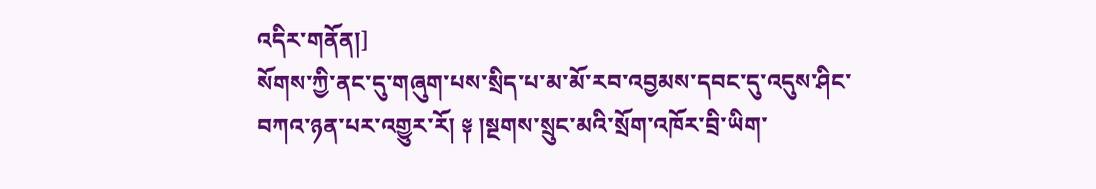འདིར་གནོན།]
སོགས་ཀྱི་ནང་དུ་གཞུག་པས་སྲིད་པ་མ་མོ་རབ་འབྱམས་དབང་དུ་འདུས་ཤིང་བཀའ་ཉན་པར་འགྱུར་རོ། ༈ །སྔགས་སྲུང་མའི་སྲོག་འཁོར་བྲི་ཡིག་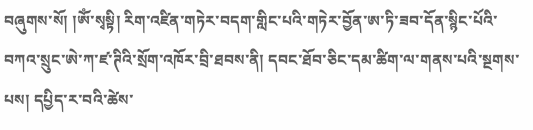བཞུགས་སོ། །ཨོཾ་སྭསྟི། རིག་འཛིན་གཏེར་བདག་གླིང་པའི་གཏེར་བྱོན་ཨ་ཏི་ཟབ་དོན་སྙིང་པོའི་བཀའ་སྲུང་ཨེ་ཀ་ཛ་ཊིའི་སྲོག་འཁོར་བྲི་ཐབས་ནི། དབང་ཐོབ་ཅིང་དམ་ཚིག་ལ་གནས་པའི་སྔགས་པས། དཔྱིད་ར་བའི་ཚེས་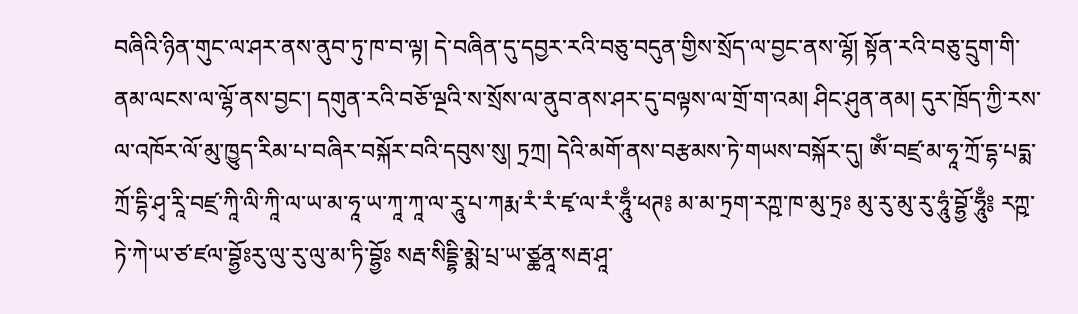བཞིའི་ཉིན་གུང་ལ་ཤར་ནས་ནུབ་ཏུ་ཁ་བ་ལྟ། དེ་བཞིན་དུ་དབྱར་རའི་བཅུ་བདུན་གྱིས་སྲོད་ལ་བྱང་ནས་ལྷོ། སྟོན་རའི་བཅུ་དྲུག་གི་ནམ་ལངས་ལ་ལྷོ་ནས་བྱང་། དགུན་རའི་བཅོ་ལྔའི་ས་སྲོས་ལ་ནུབ་ནས་ཤར་དུ་བལྟས་ལ་གྲོ་ག་འམ། ཤིང་ཤུན་ནམ། དུར་ཁྲོད་ཀྱི་རས་ལ་འཁོར་ལོ་མུ་ཁྱུད་རིམ་པ་བཞིར་བསྐོར་བའི་དབུས་སུ། ཏྲཀྲ། དེའི་མགོ་ནས་བརྩམས་ཏེ་གཡས་བསྐོར་དུ། ཨོཾ་བཛྲ་མ་ཧཱ་ཀྲོ་དྷ་པདྨ་ཀྲོ་དྷི་ཤྭ་རཱི་བཛྲ་ཀཱི་ལི་ཀཱི་ལ་ཡ་མ་ཧཱ་ཡ་ཀཱ་ཀཱ་ལ་རཱུ་པ་ཀརྨ་རཾ་རཾ་ཛྭ་ལ་རཾ་ཧཱུྃ་ཕཊ༔ མ་མ་ཏྲག་རཀྵ་ཁ་མུ་ཏྲཿ མུ་རུ་མུ་རུ་ཧཱུཾ་བྷྱོ་ཧཱུྃ༔ རཀྵ་ཏེ་ཀེ་ཡ་ཙ་ཛལ་བྷྱོཿརུ་ལུ་རུ་ལུ་མ་ཏི་བྷྱོཿ སརྦ་སིདྡྷི་མྨེ་པྲ་ཡ་ཙྪནཱ་སརྦ་ཤཱ་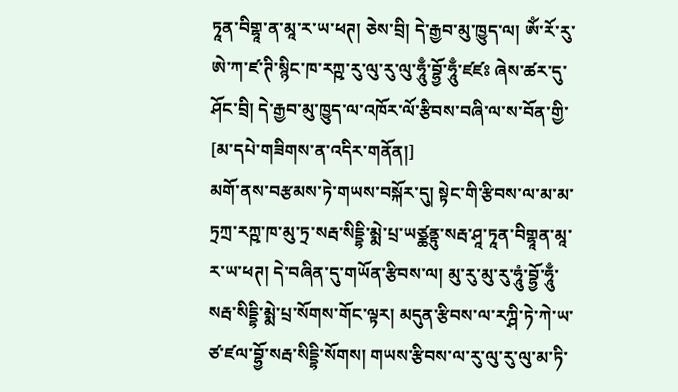ཏཱན་བིགྷཱ་ན་མཱ་ར་ཡ་ཕཊ། ཅེས་བྲི། དེ་རྒྱབ་མུ་ཁྱུད་ལ། ༀ་རོ་རུ་ཨེ་ཀ་ཛ་ཊི་སྙིང་ཁ་རཀྵ་རུ་ལུ་རུ་ལུ་ཧཱུྃ་བྷྱོ་ཧཱུྃ་ཛཛཿ ཞེས་ཚར་དུ་ཤོང་བྲི། དེ་རྒྱབ་མུ་ཁྱུད་ལ་འཁོར་ལོ་རྩིབས་བཞི་ལ་ས་བོན་གྱི་
[མ་དཔེ་གཟིགས་ན་འདིར་གནོན།]
མགོ་ནས་བརྩམས་ཏེ་གཡས་བསྐོར་དུ། སྟེང་གི་རྩིབས་ལ་མ་མ་ཏྲཀྲ་རཀྵ་ཁ་མུ་ཏྲ་སརྦ་སིདྡྷི་མྨེ་པྲ་ཡཙྪནྟུ་སརྦ་ཤཱ་ཏཱན་བིགྷཱན་མཱ་ར་ཡ་ཕཊ། དེ་བཞིན་དུ་གཡོན་རྩིབས་ལ། མུ་རུ་མུ་རུ་ཧཱུཾ་བྷྱོ་ཧཱུྃ་སརྦ་སིདྡྷི་མྨེ་པྲ་སོགས་གོང་ལྟར། མདུན་རྩིབས་ལ་རཀྴི་ཏེ་ཀེ་ཡ་ཙ་ཛལ་བྷྱོ་སརྦ་སིདྡྷི་སོགས། གཡས་རྩིབས་ལ་རུ་ལུ་རུ་ལུ་མ་ཏི་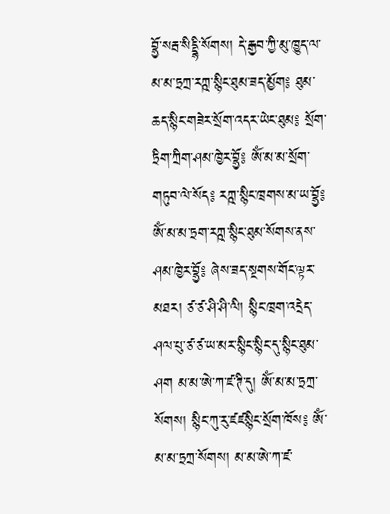བྷྱོ་སརྦ་སིདྡྷི་སོགས། དེ་རྒྱབ་ཀྱི་མུ་ཁྱུད་ལ་མ་མ་ཏྲཀྲ་རཀྵ་སྙིང་ཐུམ་ཟད་མྱོག༔ ཐུམ་ཆད་སྙིང་གཟེར་སྲོག་འདར་ཡེང་ཐུམ༔ སྲོག་ཏྲིག་ཀྲིག་ཤམ་ཁྱེར་བྷྱོ༔ ཨོཾ་མ་མ་སྲོག་གཏུབ་ལེ་སོད༔ རཀྵ་སྙིང་ཁྲགས་མ་ཡ་བྷྱོ༔ ཨོཾ་མ་མ་ཏྲག་རཀྵ་སྙིང་ཐུམ་སོགས་ནས་ཤམ་ཁྱེར་བྷྱོ༔ ཞེས་ཟད་སྔགས་གོང་ལྟར་མཐར། ཙ་ཙ་ཤི་ཤི་ལི། སྙིང་ཁྲག་འདྲེད་ཤལ་པུ་ཙ་ཙ་ཡ་མར་སྙིང་སྙིང་དུ་སྙིང་ཐུམ་ཤག མ་མ་ཨེ་ཀ་ཛ་ཊི་དུ། ཨོཾ་མ་མ་ཏྲཀྲ་སོགས། སྙིང་ཀུ་རུ་ཛཛསྙིང་སྲོག་ཁོས༔ ཨོཾ་མ་མ་ཏྲཀྲ་སོགས། མ་མ་ཨེ་ཀ་ཛ་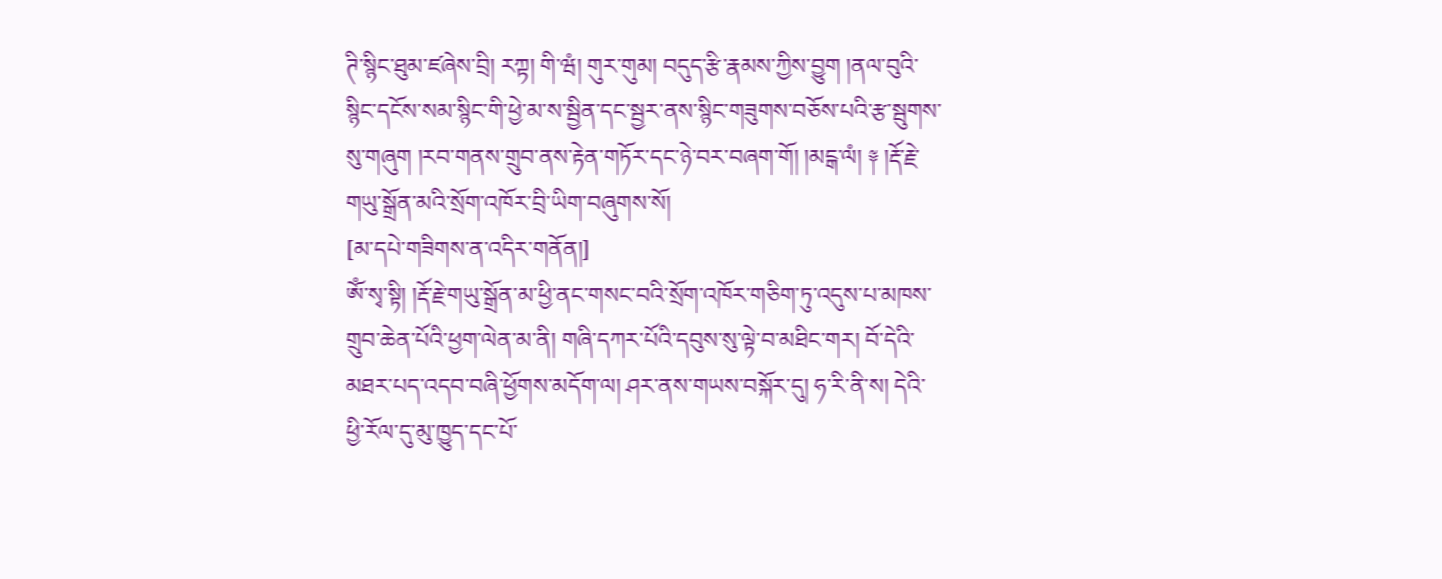ཊི་སྙིང་ཐུམ་ཛཞེས་བྲི། རཀྟ། གི་ཝཾ། གུར་གུམ། བདུད་རྩི་རྣམས་ཀྱིས་བྱུག །ནལ་བུའི་སྙིང་དངོས་སམ་སྙིང་གི་ཕྱེ་མ་ས་སྦྱིན་དང་སྦྱར་ནས་སྙིང་གཟུགས་བཅོས་པའི་རྩ་སྦུགས་སུ་གཞུག །རབ་གནས་གྲུབ་ནས་རྟེན་གཏོར་དང་ཉེ་བར་བཞག་གོ། །མངྒ་ལཾ། ༈ །རྡོ་རྗེ་གཡུ་སྒྲོན་མའི་སྲོག་འཁོར་བྲི་ཡིག་བཞུགས་སོ།
[མ་དཔེ་གཟིགས་ན་འདིར་གནོན།]
ཨོཾ་སྭ་སྟི། །རྡོ་རྗེ་གཡུ་སྒྲོན་མ་ཕྱི་ནང་གསང་བའི་སྲོག་འཁོར་གཅིག་ཏུ་འདུས་པ་མཁས་གྲུབ་ཆེན་པོའི་ཕྱག་ལེན་མ་ནི། གཞི་དཀར་པོའི་དབུས་སུ་ལྟེ་བ་མཐིང་གར། བོ་དེའི་མཐར་པད་འདབ་བཞི་ཕྱོགས་མདོག་ལ། ཤར་ནས་གཡས་བསྐོར་དུ། ཧ་རི་ནི་ས། དེའི་ཕྱི་རོལ་དུ་མུ་ཁྱུད་དང་པོ་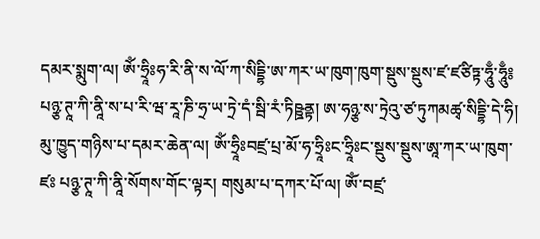དམར་སྨུག་ལ། ཨོཾ་ཧྲཱིཿཧ་རི་ནི་ས་ལོ་ཀ་སིདྡྷི་ཨ་ཀར་ཡ་ཁུག་ཁུག་སྡུས་སྡུས་ཛ་ཛཙིཏྟ་ཧཱུྃ་ཧཱུྃ༔ པཉྩ་ཊཱ་ཀི་ནཱི་ས་པ་རི་ཝ་རཱ་ཎི་ཧྲ་ཡ་ཏྲེ་དཾ་སྦི་རཾ་ཏིཥྛནྟ། ཨ་ཧཉྩ་ས་ཏྲེའུ་ཙ་ཏུཀམཚྭ་སིདྡྷི་དེ་ཧི། མུ་ཁྱུད་གཉིས་པ་དམར་ཆེན་ལ། ཨོཾ་ཧྲཱིཿབཛྲ་པྲ་མོ་ཧ་ཧྲཱིཿང་ཧྲཱིཿང་སྡུས་སྡུས་ཨཱ་ཀར་ཡ་ཁུག་ཛཿ པཉྩ་ཊཱ་ཀི་ནཱི་སོགས་གོང་ལྟར། གསུམ་པ་དཀར་པོ་ལ། ཨོཾ་བཛྲ་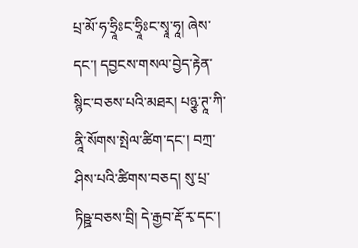པྲ་མོ་ཧ་ཧྲཱིཿང་ཧྲཱིཿང་སྭཱ་ཧཱ། ཞེས་དང་། དབྱངས་གསལ་བྱེད་རྟེན་སྙིང་བཅས་པའི་མཐར། པཉྩ་ཊཱ་ཀི་ནཱི་སོགས་སྤེལ་ཚིག་དང་། བཀྲ་ཤིས་པའི་ཚིགས་བཅད། སུ་པྲ་ཏིཥྛ་བཅས་བྲི། དེ་རྒྱབ་རྡོ་རྭ་དང་།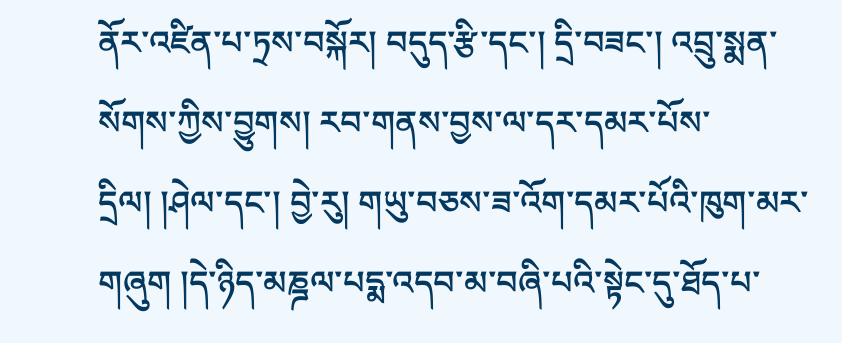ནོར་འཛིན་པ་ཏྲས་བསྐོར། བདུད་རྩི་དང་། དྲི་བཟང་། འབྲུ་སྨན་སོགས་ཀྱིས་བྱུགས། རབ་གནས་བྱས་ལ་དར་དམར་པོས་དྲིལ། །ཤེལ་དང་། བྱེ་རུ། གཡུ་བཅས་ཟ་འོག་དམར་པོའི་ཁུག་མར་གཞུག །དེ་ཉིད་མཎྜལ་པདྨ་འདབ་མ་བཞི་པའི་སྟེང་དུ་ཐོད་པ་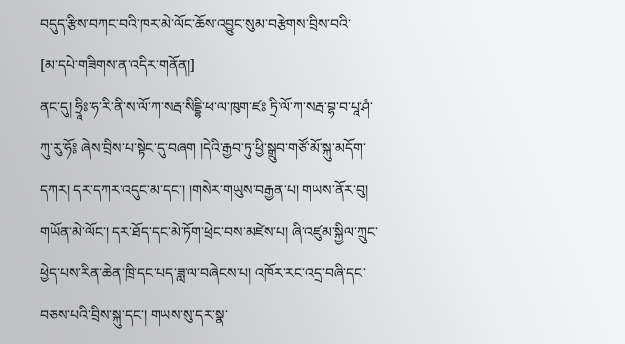བདུད་རྩིས་བཀང་བའི་ཁར་མེ་ལོང་ཆོས་འབྱུང་སུམ་བརྩེགས་བྲིས་བའི་
[མ་དཔེ་གཟིགས་ན་འདིར་གནོན།]
ནང་དུ། ཧྲཱིཿ་ཧ་རི་ནི་ས་ལོ་ཀ་སརྦ་སིདྡྷི་ཕ་ལ་ཁུག་ཛཿ ཏྲི་ལོ་ཀ་སརྦ་བྷ་བ་པཱ་ཤཾ་ཀུ་རུ་ཧོ༔ ཞེས་བྲིས་པ་སྟེང་དུ་བཞག །དེའི་རྒྱབ་ཏུ་ཕྱི་སྒྲུབ་གཙོ་མོ་སྐུ་མདོག་དཀར། དར་དཀར་འདུང་མ་དང་། །གསེར་གཡུས་བརྒྱན་པ། གཡས་ནོར་བུ། གཡོན་མེ་ལོང་། དར་ཐོད་དང་མེ་ཏོག་ཕྲེང་བས་མཛེས་པ། ཞི་འཛུམ་སྐྱིལ་ཀྲུང་ཕྱེད་པས་རིན་ཆེན་ཁྲི་དང་པད་ཟླ་ལ་བཞེངས་པ། འཁོར་རང་འདྲ་བཞི་དང་བཅས་པའི་བྲིས་སྐུ་དང་། གཡས་སུ་དར་སྣ་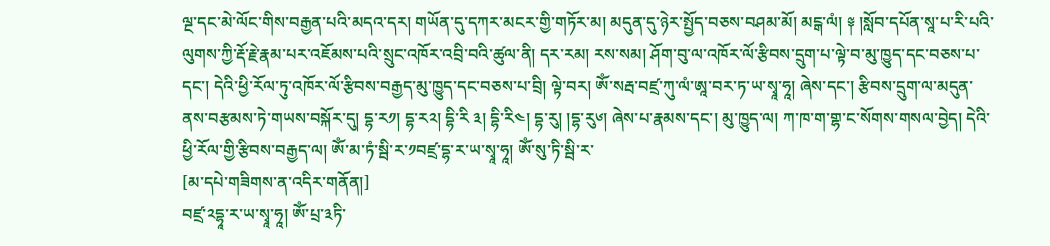ལྔ་དང་མེ་ལོང་གིས་བརྒྱན་པའི་མདའ་དར། གཡོན་དུ་དཀར་མངར་གྱི་གཏོར་མ། མདུན་དུ་ཉེར་སྤྱོད་བཅས་བཤམ་མོ། མངྒ་ལཾ། ༈ །སློབ་དཔོན་སཱ་པ་རི་པའི་ལུགས་ཀྱི་རྡོ་རྗེ་རྣམ་པར་འཇོམས་པའི་སྲུང་འཁོར་འབྲི་བའི་ཚུལ་ནི། དར་རམ། རས་སམ། ཤོག་བུ་ལ་འཁོར་ལོ་རྩིབས་དྲུག་པ་ལྟེ་བ་མུ་ཁྱུད་དང་བཅས་པ་དང་། དེའི་ཕྱི་རོལ་ཏུ་འཁོར་ལོ་རྩིབས་བརྒྱད་མུ་ཁྱུད་དང་བཅས་པ་བྲི། ལྟེ་བར། ཨོཾ་སརྦ་བཛྲ་ཀུ་ལཾ་ཨཱ་བར་ཏ་ཡ་སྭཱ་ཧཱ། ཞེས་དང་། རྩིབས་དྲུག་ལ་མདུན་ནས་བརྩམས་ཏེ་གཡས་བསྐོར་དུ། དྷ་ར༡། དྷ་ར༢། དྷི་རི ༣། དྷི་རི༤། དྷ་རུ། །དྷ་རུ༦། ཞེས་པ་རྣམས་དང་། མུ་ཁྱུད་ལ། ཀ་ཁ་ག་གྷ་ང་སོགས་གསལ་བྱེད། དེའི་ཕྱི་རོལ་གྱི་རྩིབས་བརྒྱད་ལ། ཨོཾ་མ་ཏཾ་སྦི་ར་༡བཛྲ་དྷ་ར་ཡ་སྭཱ་ཧཱ། ཨོཾ་སུ་ཏི་སྦི་ར་
[མ་དཔེ་གཟིགས་ན་འདིར་གནོན།]
བཛྲ་༢དྷཱ་ར་ཡ་སྭཱ་ཧཱ། ཨོཾ་པྲ་༣ཏི་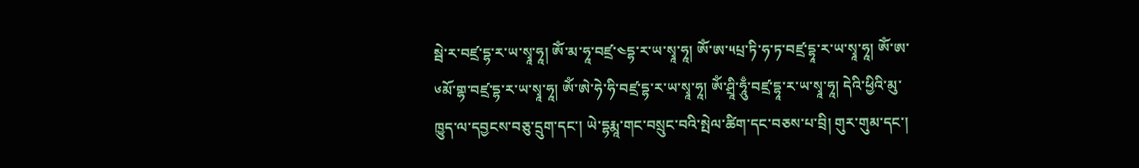སྦེ་ར་བཛྲ་དྷ་ར་ཡ་སྭཱ་ཧཱ། ཨོཾ་མ་ཧཱ་བཛྲ་༤དྷ་ར་ཡ་སྭཱ་ཧཱ། ཨོཾ་ཨ་༥པྲ་ཏི་ཧ་ཏ་བཛྲ་དྷཱ་ར་ཡ་སྭཱ་ཧཱ། ཨོཾ་ཨ་༦མོ་གྷ་བཛྲ་དྷ་ར་ཡ་སྭཱ་ཧཱ། ཨོཾ་ཨེ་ཧེ་ཧི་བཛྲ་དྷ་ར་ཡ་སྭཱ་ཧཱ། ཨོཾ་ཤྲཱི་ཧཱུྃ་བཛྲ་དྷཱ་ར་ཡ་སྭཱ་ཧཱ། དེའི་ཕྱིའི་མུ་ཁྱུད་ལ་དབྱངས་བཅུ་དྲུག་དང་། ཡེ་དྷརྨཱ་གང་བསྲུང་བའི་སྤེལ་ཚིག་དང་བཅས་པ་བྲི། གུར་གུམ་དང་།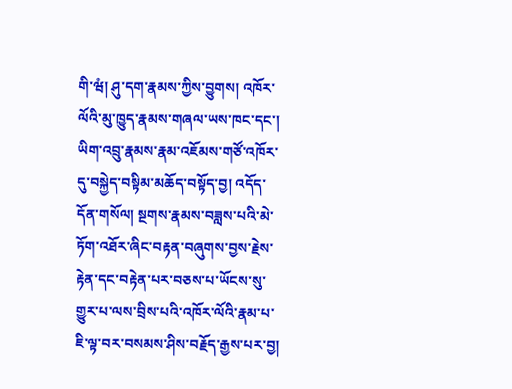གི་ཝཾ། ཤུ་དག་རྣམས་ཀྱིས་བྱུགས། འཁོར་ལོའི་མུ་ཁྱུད་རྣམས་གཞལ་ཡས་ཁང་དང་། ཡིག་འབྲུ་རྣམས་རྣམ་འཇོམས་གཙོ་འཁོར་དུ་བསྐྱེད་བསྟིམ་མཆོད་བསྟོད་བྱ། འདོད་དོན་གསོལ། སྔགས་རྣམས་བཟླས་པའི་མེ་ཏོག་འཐོར་ཞིང་བརྟན་བཞུགས་བྱས་རྗེས་རྟེན་དང་བརྟེན་པར་བཅས་པ་ཡོངས་སུ་གྱུར་པ་ལས་བྲིས་པའི་འཁོར་ལོའི་རྣམ་པ་ཇི་ལྟ་བར་བསམས་ཤིས་བརྗོད་རྒྱས་པར་བྱ།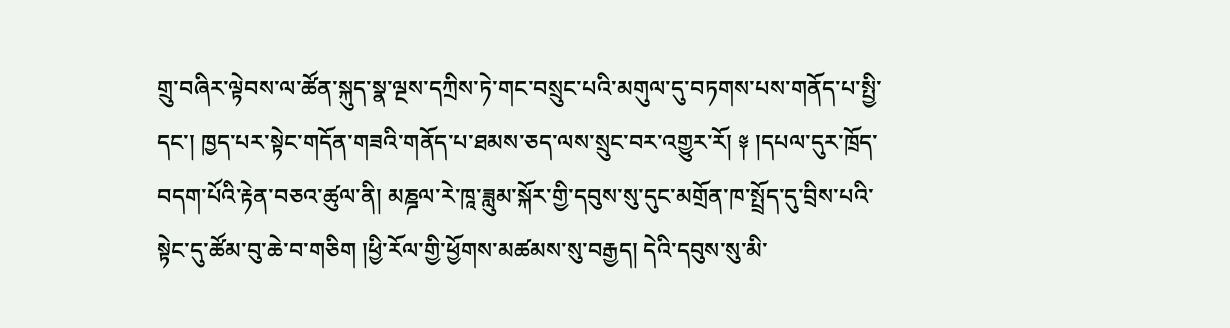གྲུ་བཞིར་ལྟེབས་ལ་ཚོན་སྐུད་སྣ་ལྔས་དཀྲིས་ཏེ་གང་བསྲུང་པའི་མགུལ་དུ་བཏགས་པས་གནོད་པ་སྤྱི་དང་། ཁྱད་པར་སྟེང་གདོན་གཟའི་གནོད་པ་ཐམས་ཅད་ལས་སྲུང་བར་འགྱུར་རོ། ༈ །དཔལ་དུར་ཁྲོད་བདག་པོའི་རྟེན་བཅའ་ཚུལ་ནི། མཎྜལ་རེ་ཁཱ་ཟླུམ་སྐོར་གྱི་དབུས་སུ་དུང་མགྲོན་ཁ་སྤྲོད་དུ་བྲིས་པའི་སྟེང་དུ་ཚོམ་བུ་ཆེ་བ་གཅིག །ཕྱི་རོལ་གྱི་ཕྱོགས་མཚམས་སུ་བརྒྱད། དེའི་དབུས་སུ་མི་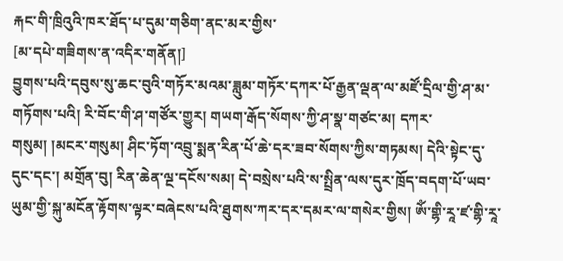རྐང་གི་ཁྲིའུའི་ཁར་ཐོད་པ་དུམ་གཅིག་ནང་མར་གྱིས་
[མ་དཔེ་གཟིགས་ན་འདིར་གནོན།]
བྱུགས་པའི་དབུས་སུ་ཆང་བུའི་གཏོར་མའམ་ཟླུམ་གཏོར་དཀར་པོ་རྒྱན་ལྡན་ལ་མཛོ་དྲིལ་གྱི་ཤ་མ་གཏོགས་པའི། རི་བོང་གི་ཤ་གཙོར་གྱུར། གཡག་རྒོད་སོགས་ཀྱི་ཤ་སྣ་གཙང་མ། དཀར་གསུམ། །མངར་གསུམ། ཤིང་ཏོག་འབྲུ་སྨན་རིན་པོ་ཆེ་དར་ཟབ་སོགས་ཀྱིས་གཏམས། དེའི་སྟེང་དུ་དུང་དང་། མགྲོན་བུ། རིན་ཆེན་ལྔ་དངོས་སམ། དེ་བསྲེས་པའི་ས་སྤྲིན་ལས་དུར་ཁྲོད་བདག་པོ་ཡབ་ཡུམ་གྱི་སྐུ་མངོན་རྟོགས་ལྟར་བཞེངས་པའི་ཐུགས་ཀར་དར་དམར་ལ་གསེར་གྱིས། ཨོཾ་གྷི་རཱ་ཛ་གྷི་རཱ་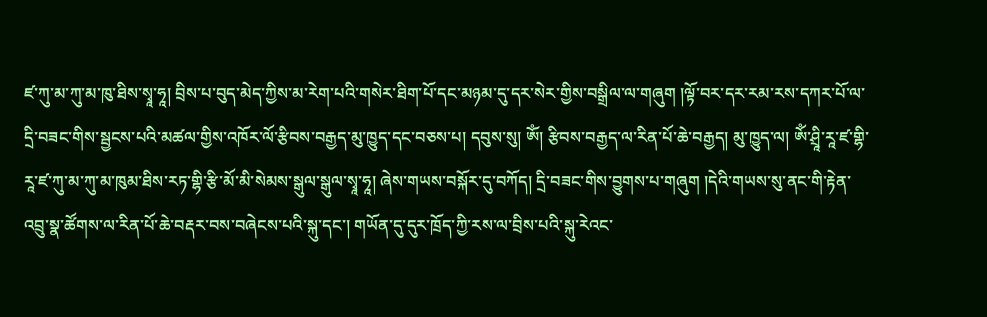ཛ་ཀུ་མ་ཀུ་མ་ཁུ་ཐིས་སྭཱ་ཧཱ། བྲིས་པ་བུད་མེད་ཀྱིས་མ་རེག་པའི་གསེར་ཐིག་པོ་དང་མཉམ་དུ་དར་སེར་གྱིས་བསྒྲིལ་ལ་གཞུག །ལྟོ་བར་དར་རམ་རས་དཀར་པོ་ལ་དྲི་བཟང་གིས་སྦྱངས་པའི་མཚལ་གྱིས་འཁོར་ལོ་རྩིབས་བརྒྱད་མུ་ཁྱུད་དང་བཅས་པ། དབུས་སུ། ཨོཾ། རྩིབས་བརྒྱད་ལ་རིན་པོ་ཆེ་བརྒྱད། མུ་ཁྱུད་ལ། ཨོཾ་ཤྲཱི་རཱ་ཛ་གྷི་རཱ་ཛ་ཀུ་མ་ཀུ་མ་ཁུམ་ཐིས་རཏ་གྷི་རྩི་མོ་མི་སེམས་སྒུལ་སྒུལ་སྭཱ་ཧཱ། ཞེས་གཡས་བསྐོར་དུ་བཀོད། དྲི་བཟང་གིས་བྱུགས་པ་གཞུག །དེའི་གཡས་སུ་ནང་གི་རྟེན་འབྲུ་སྣ་ཚོགས་ལ་རིན་པོ་ཆེ་བརྡར་བས་བཞེངས་པའི་སྐུ་དང་། གཡོན་དུ་དུར་ཁྲོད་ཀྱི་རས་ལ་བྲིས་པའི་སྐུ་རེའང་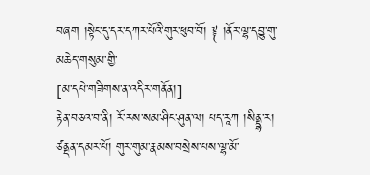བཞག །སྟེང་དུ་དར་དཀར་པོའི་གུར་ཕུབ་བོ། ༈ །ནོར་ལྷ་དབྱུ་གུ་མཆེད་གསུམ་གྱི་
[མ་དཔེ་གཟིགས་ན་འདིར་གནོན།]
རྟེན་བཅའ་བ་ནི། རོ་རས་སམ་ཤིང་ཤུན་ལ། པད་རཱཀ །སིནྡྷ་ར། ཙནྡན་དམར་པོ། གུར་གུམ་རྣམས་བསྲེས་པས་ལྷ་མོ་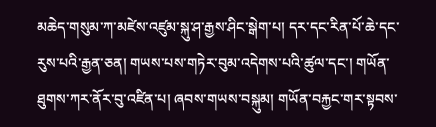མཆེད་གསུམ་ཀ་མཛེས་འཛུམ་སྐུ་ཤ་རྒྱས་ཤིང་སྒེག་པ། དར་དང་རིན་པོ་ཆེ་དང་རུས་པའི་རྒྱན་ཅན། གཡས་པས་གཏེར་བུམ་འདེགས་པའི་ཚུལ་དང་། གཡོན་ཐུགས་ཀར་ནོར་བུ་འཛིན་པ། ཞབས་གཡས་བསྐུམ། གཡོན་བརྐྱང་གར་སྟབས་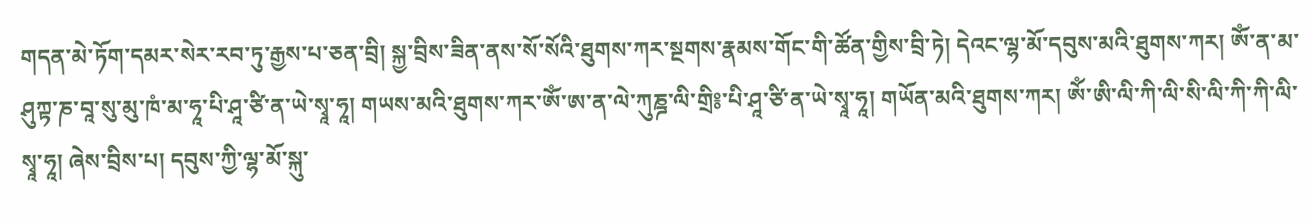གདན་མེ་ཏོག་དམར་སེར་རབ་ཏུ་རྒྱས་པ་ཅན་བྲི། སྐྱ་བྲིས་ཟིན་ནས་སོ་སོའི་ཐུགས་ཀར་སྔགས་རྣམས་གོང་གི་ཚོན་གྱིས་བྲི་ཏེ། དེའང་ལྷ་མོ་དབུས་མའི་ཐུགས་ཀར། ཨོཾ་ན་མ་ཤུཀྟ་ཎ་བཱ་སུ་མུ་ཁཾ་མ་ཧཱ་པི་ཤཱ་ཙི་ན་ཡེ་སྭཱ་ཧཱ། གཡས་མའི་ཐུགས་ཀར་ཨོཾ་ཨ་ན་ལེ་ཀུཎྜ་ལི་གྲི༔་པི་ཤཱ་ཙི་ན་ཡེ་སྭཱ་ཧཱ། གཡོན་མའི་ཐུགས་ཀར། ཨོཾ་ཨི་ལི་ཀི་ལི་སི་ལི་ཀི་ཀི་ལི་སྭཱ་ཧཱ། ཞེས་བྲིས་པ། དབུས་ཀྱི་ལྷ་མོ་སྐུ་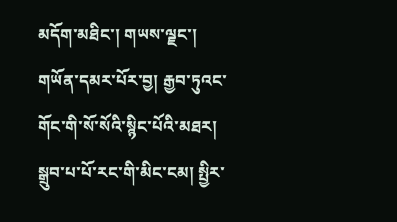མདོག་མཐིང་། གཡས་ལྗང་། གཡོན་དམར་པོར་བྱ། རྒྱབ་ཏུའང་གོང་གི་སོ་སོའི་སྙིང་པོའི་མཐར། སྒྲུབ་པ་པོ་རང་གི་མིང་ངམ། སྤྱིར་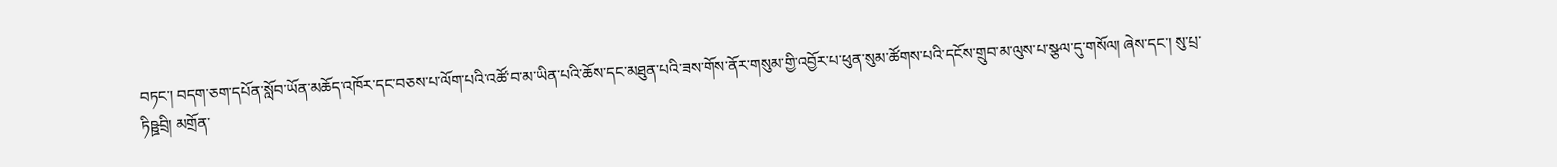བཏང་། བདག་ཅག་དཔོན་སློབ་ཡོན་མཆོད་འཁོར་དང་བཅས་པ་ལོག་པའི་འཚོ་བ་མ་ཡིན་པའི་ཆོས་དང་མཐུན་པའི་ཟས་གོས་ནོར་གསུམ་གྱི་འབྱོར་པ་ཕུན་སུམ་ཚོགས་པའི་དངོས་གྲུབ་མ་ལུས་པ་སྩལ་དུ་གསོལ། ཞེས་དང་། སུ་པྲ་ཏིཥྛབྲི། མགྲོན་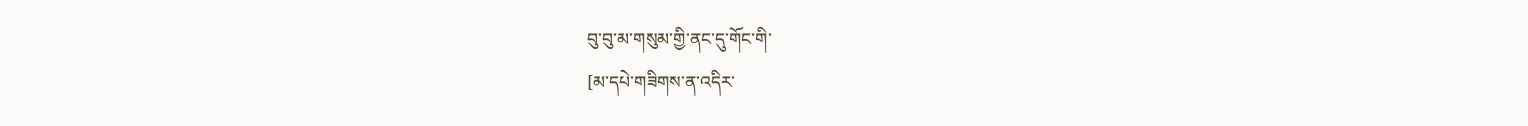བུ་བུ་མ་གསུམ་གྱི་ནང་དུ་གོང་གི་
[མ་དཔེ་གཟིགས་ན་འདིར་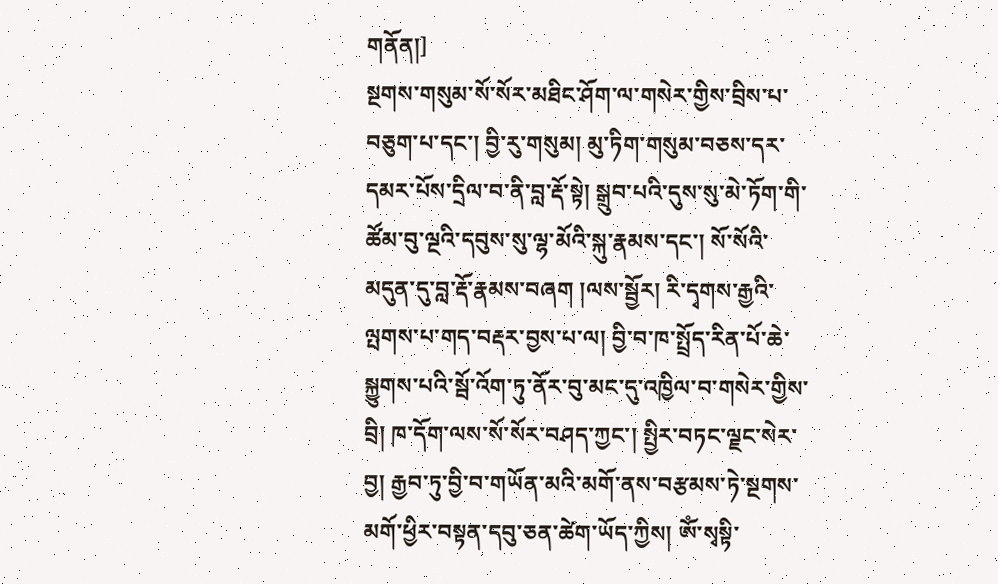གནོན།]
སྔགས་གསུམ་སོ་སོར་མཐིང་ཤོག་ལ་གསེར་གྱིས་བྲིས་པ་བཅུག་པ་དང་། བྱི་རུ་གསུམ། མུ་ཏིག་གསུམ་བཅས་དར་དམར་པོས་དྲིལ་བ་ནི་བླ་རྡོ་སྟེ། སྒྲུབ་པའི་དུས་སུ་མེ་ཏོག་གི་ཚོམ་བུ་ལྔའི་དབུས་སུ་ལྷ་མོའི་སྐུ་རྣམས་དང་། སོ་སོའི་མདུན་དུ་བླ་རྡོ་རྣམས་བཞག །ལས་སྦྱོར། རི་དྭགས་རྒྱའི་ལྤགས་པ་གད་བརྡར་བྱས་པ་ལ། བྱི་བ་ཁ་སྤྲོད་རིན་པོ་ཆེ་སྐྱུགས་པའི་སྦོ་འོག་ཏུ་ནོར་བུ་མང་དུ་འཁྱིལ་བ་གསེར་གྱིས་བྲི། ཁ་དོག་ལས་སོ་སོར་བཤད་ཀྱང་། སྤྱིར་བཏང་ལྗང་སེར་བྱ། རྒྱབ་ཏུ་བྱི་བ་གཡོན་མའི་མགོ་ནས་བརྩམས་ཏེ་སྔགས་མགོ་ཕྱིར་བསྟན་དབུ་ཅན་ཚེག་ཡོད་ཀྱིས། ཨོཾ་སྭསྟི་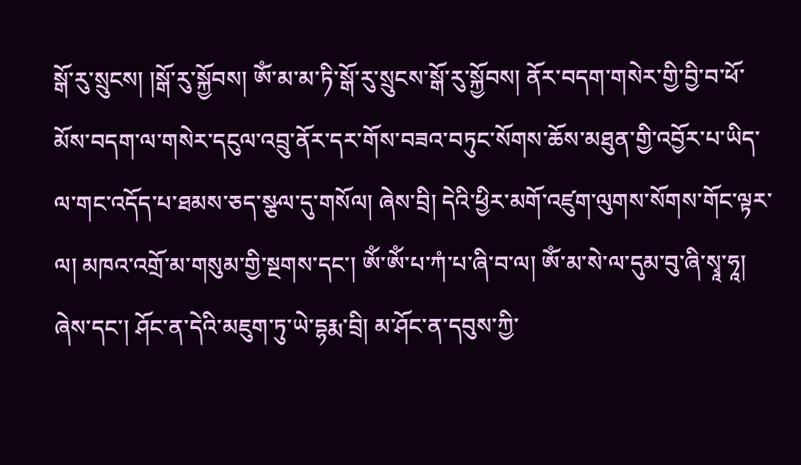སྒོ་རུ་སྲུངས། །སྒོ་རུ་སྐྱོབས། ཨོཾ་མ་མ་ཏི་སྒོ་རུ་སྲུངས་སྒོ་རུ་སྐྱོབས། ནོར་བདག་གསེར་གྱི་བྱི་བ་ཕོ་མོས་བདག་ལ་གསེར་དངུལ་འབྲུ་ནོར་དར་གོས་བཟའ་བཏུང་སོགས་ཆོས་མཐུན་གྱི་འབྱོར་པ་ཡིད་ལ་གང་འདོད་པ་ཐམས་ཅད་སྩལ་དུ་གསོལ། ཞེས་བྲི། དེའི་ཕྱིར་མགོ་འཛུག་ལུགས་སོགས་གོང་ལྟར་ལ། མཁའ་འགྲོ་མ་གསུམ་གྱི་སྔགས་དང་། ཨོཾ་ཨོཾ་པ་ཀཾ་པ་ཞི་བ་ལ། ཨོཾ་མ་སེ་ལ་དུམ་བུ་ཞི་སྭཱ་ཧཱ། ཞེས་དང་། ཤོང་ན་དེའི་མཇུག་ཏུ་ཡེ་དྷརྨ་བྲི། མ་ཤོང་ན་དབུས་ཀྱི་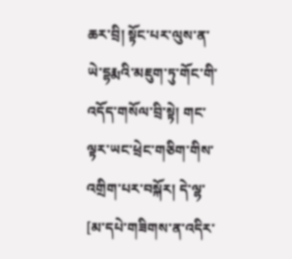ཆར་བྲི། སྟོང་པར་ལུས་ན་ཡེ་དྷརྨའི་མཇུག་ཏུ་གོང་གི་འདོད་གསོལ་བྲི་སྟེ། གང་ལྟར་ཡང་ཕྲེང་གཅིག་གིས་འགྲིག་པར་བསྐོར། དེ་ལྷ་
[མ་དཔེ་གཟིགས་ན་འདིར་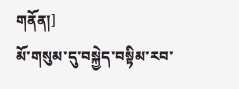གནོན།]
མོ་གསུམ་དུ་བསྐྱེད་བསྟིམ་རབ་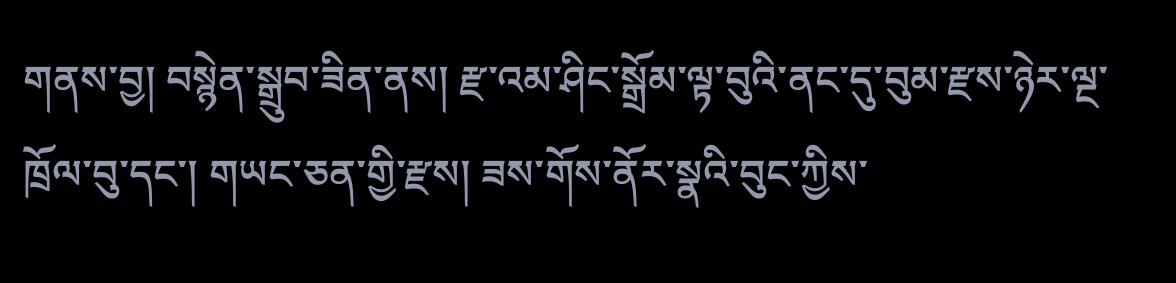གནས་བྱ། བསྙེན་སྒྲུབ་ཟིན་ནས། རྫ་འམ་ཤིང་སྒྲོམ་ལྟ་བུའི་ནང་དུ་བུམ་རྫས་ཉེར་ལྔ་ཁྲོལ་བུ་དང་། གཡང་ཅན་གྱི་རྫས། ཟས་གོས་ནོར་སྣའི་བུང་ཀྱིས་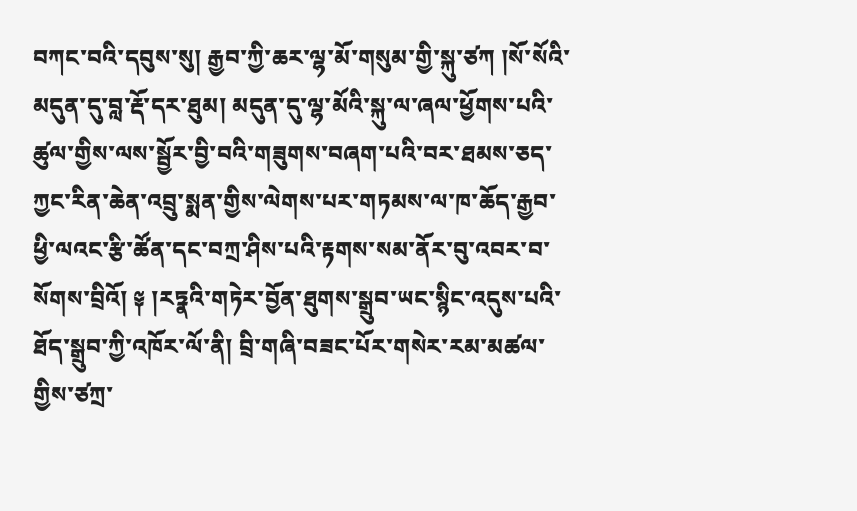བཀང་བའི་དབུས་སུ། རྒྱབ་ཀྱི་ཆར་ལྷ་མོ་གསུམ་གྱི་སྐུ་ཙཀ །སོ་སོའི་མདུན་དུ་བླ་རྡོ་དར་ཐུམ། མདུན་དུ་ལྷ་མོའི་སྐུ་ལ་ཞལ་ཕྱོགས་པའི་ཚུལ་གྱིས་ལས་སྦྱོར་བྱི་བའི་གཟུགས་བཞག་པའི་བར་ཐམས་ཅད་ཀྱང་རིན་ཆེན་འབྲུ་སྨན་གྱིས་ལེགས་པར་གཏམས་ལ་ཁ་ཆོད་རྒྱབ་ཕྱི་ལའང་རྩི་ཚོན་དང་བཀྲ་ཤིས་པའི་རྟགས་སམ་ནོར་བུ་འབར་བ་སོགས་བྲིའོ། ༈ །རཏྣའི་གཏེར་བྱོན་ཐུགས་སྒྲུབ་ཡང་སྙིང་འདུས་པའི་ཐོད་སྒྲུབ་ཀྱི་འཁོར་ལོ་ནི། བྲི་གཞི་བཟང་པོར་གསེར་རམ་མཚལ་གྱིས་ཙཀྲ་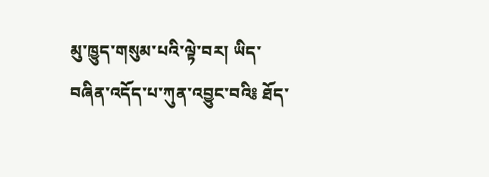མུ་ཁྱུད་གསུམ་པའི་ལྟེ་བར། ཡིད་བཞིན་འདོད་པ་ཀུན་འབྱུང་བའི༔ ཐོད་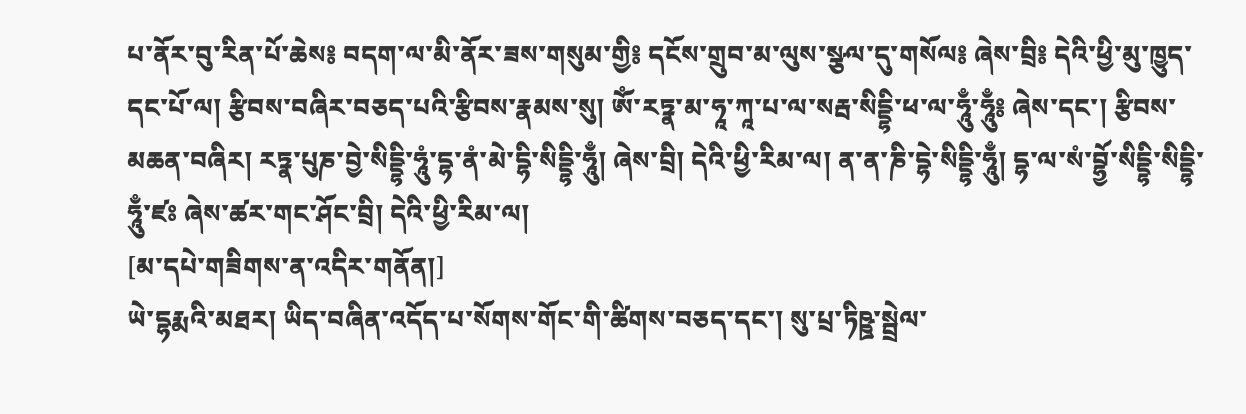པ་ནོར་བུ་རིན་པོ་ཆེས༔ བདག་ལ་མི་ནོར་ཟས་གསུམ་གྱི༔ དངོས་གྲུབ་མ་ལུས་སྩལ་དུ་གསོལ༔ ཞེས་བྲི༔ དེའི་ཕྱི་མུ་ཁྱུད་དང་པོ་ལ། རྩིབས་བཞིར་བཅད་པའི་རྩིབས་རྣམས་སུ། ཨོཾ་རཏྣ་མ་ཧཱ་ཀཱ་པ་ལ་སརྦ་སིདྡྷི་ཕ་ལ་ཧཱུྃ་ཧཱུྃ༔ ཞེས་དང་། རྩིབས་མཆན་བཞིར། རཏྣ་པུཎ་བྱེ་སིདྡྷི་ཧཱུཾ་དྷ་ནཾ་མེ་དྷི་སིདྡྷི་ཧཱུྃ། ཞེས་བྲི། དེའི་ཕྱི་རིམ་ལ། ན་ན་ཎི་དྷེ་སིདྡྷི་ཧཱུྃ། དྷ་ལ་སཾ་བྷྱོ་སིདྡྷི་སིདྡྷི་ཧཱུྃ་ཛཿ ཞེས་ཚར་གང་ཤོང་བྲི། དེའི་ཕྱི་རིམ་ལ།
[མ་དཔེ་གཟིགས་ན་འདིར་གནོན།]
ཡེ་དྷརྨའི་མཐར། ཡིད་བཞིན་འདོད་པ་སོགས་གོང་གི་ཚིགས་བཅད་དང་། སུ་པྲ་ཏིཥྛ་སྦྲེལ་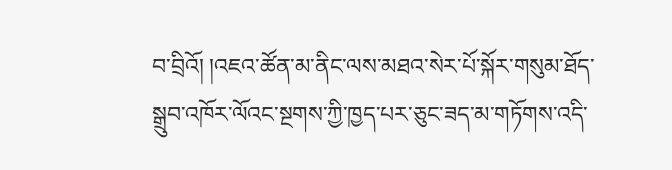བ་བྲིའོ། །འཇའ་ཚོན་མ་ནིང་ལས་མཐའ་སེར་པོ་སྐོར་གསུམ་ཐོད་སྒྲུབ་འཁོར་ལོའང་སྔགས་ཀྱི་ཁྱད་པར་ཅུང་ཟད་མ་གཏོགས་འདི་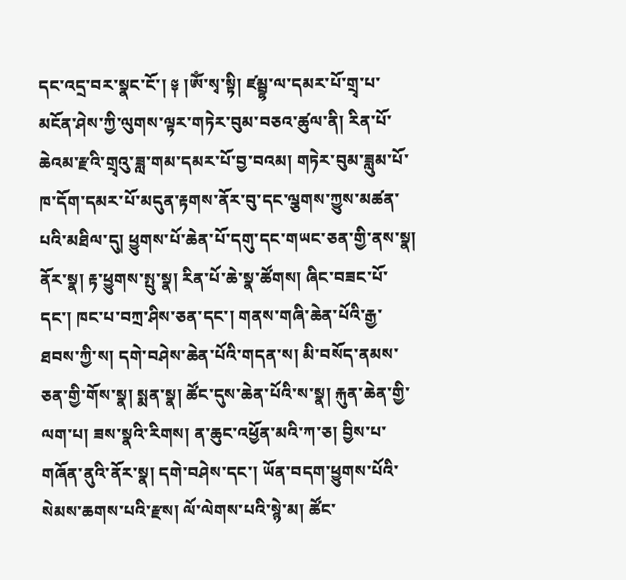དང་འདྲ་བར་སྣང་ངོ་། ༈ །ཨོཾ་སྭ་སྟི། ཛམྦྷ་ལ་དམར་པོ་གྲྭ་པ་མངོན་ཤེས་ཀྱི་ལུགས་ལྟར་གཏེར་བུམ་བཅའ་ཚུལ་ནི། རིན་པོ་ཆེའམ་རྫའི་གྲྭའུ་ཟླ་གམ་དམར་པོ་བྱ་བའམ། གཏེར་བུམ་ཟླུམ་པོ་ཁ་དོག་དམར་པོ་མདུན་རྟགས་ནོར་བུ་དང་ལྕགས་ཀྱུས་མཚན་པའི་མཐིལ་དུ། ཕྱུགས་པོ་ཆེན་པོ་དགུ་དང་གཡང་ཅན་གྱི་ནས་སྣ། ནོར་སྣ། རྟ་ཕྱུགས་སྤུ་སྣ། རིན་པོ་ཆེ་སྣ་ཚོགས། ཞིང་བཟང་པོ་དང་། ཁང་པ་བཀྲ་ཤིས་ཅན་དང་། གནས་གཞི་ཆེན་པོའི་རྒྱ་ཐབས་ཀྱི་ས། དགེ་བཤེས་ཆེན་པོའི་གདན་ས། མི་བསོད་ནམས་ཅན་གྱི་གོས་སྣ། སྨན་སྣ། ཚོང་དུས་ཆེན་པོའི་ས་སྣ། རྐུན་ཆེན་གྱི་ལག་པ། ཟས་སྣའི་རིགས། ན་ཆུང་འཕྱོན་མའི་ཀ་ཅ། བྱིས་པ་གཞོན་ནུའི་ནོར་སྣ། དགེ་བཤེས་དང་། ཡོན་བདག་ཕྱུགས་པོའི་སེམས་ཆགས་པའི་རྫས། ལོ་ལེགས་པའི་སྙེ་མ། ཚོང་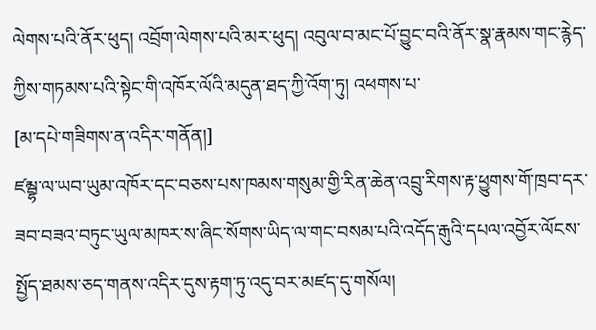ལེགས་པའི་ནོར་ཕུད། འབྲོག་ལེགས་པའི་མར་ཕུད། འབུལ་བ་མང་པོ་བྱུང་བའི་ནོར་སྣ་རྣམས་གང་རྙེད་ཀྱིས་གཏམས་པའི་སྟེང་གི་འཁོར་ལོའི་མདུན་ཐད་ཀྱི་འོག་ཏུ། འཕགས་པ་
[མ་དཔེ་གཟིགས་ན་འདིར་གནོན།]
ཛམྦྷ་ལ་ཡབ་ཡུམ་འཁོར་དང་བཅས་པས་ཁམས་གསུམ་གྱི་རིན་ཆེན་འབྲུ་རིགས་རྟ་ཕྱུགས་གོ་ཁྲབ་དར་ཟབ་བཟའ་བཏུང་ཡུལ་མཁར་ས་ཞིང་སོགས་ཡིད་ལ་གང་བསམ་པའི་འདོད་རྒུའི་དཔལ་འབྱོར་ལོངས་སྤྱོད་ཐམས་ཅད་གནས་འདིར་དུས་རྟག་ཏུ་འདུ་བར་མཛད་དུ་གསོལ།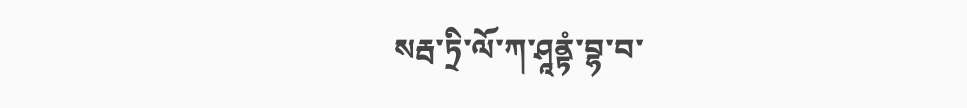སརྦ་ཏྲི་ལོ་ཀ་ཤཱནྟཾ་བྷ་བ་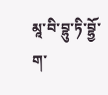མཱ་བི་བྷུ་ཏི་བྷྱོ་ག་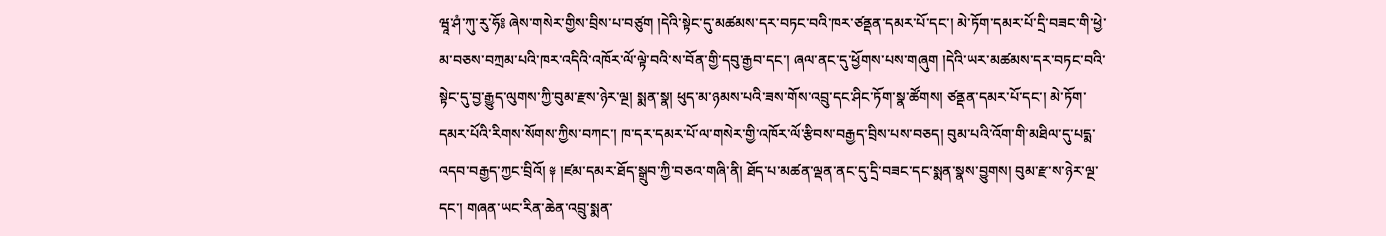ཝཱ་ཤཾ་ཀུ་རུ་ཧོ༔ ཞེས་གསེར་གྱིས་བྲིས་པ་བཙུག །དེའི་སྟེང་དུ་མཚམས་དར་བཏང་བའི་ཁར་ཙནྡན་དམར་པོ་དང་། མེ་ཏོག་དམར་པོ་དྲི་བཟང་གི་ཕྱེ་མ་བཅས་བཀྲམ་པའི་ཁར་འདིའི་འཁོར་ལོ་ལྟེ་བའི་ས་བོན་གྱི་དབུ་རྒྱབ་དང་། ཞལ་ནང་དུ་ཕྱོགས་པས་གཞུག །དེའི་ཡར་མཚམས་དར་བཏང་བའི་སྟེང་དུ་བྱ་རྒྱུད་ལུགས་ཀྱི་བུམ་རྫས་ཉེར་ལྔ། སྨན་སྣ། ཕུད་མ་ཉམས་པའི་ཟས་གོས་འབྲུ་དང་ཤིང་ཏོག་སྣ་ཚོགས། ཙནྡན་དམར་པོ་དང་། མེ་ཏོག་དམར་པོའི་རིགས་སོགས་ཀྱིས་བཀང་། ཁ་དར་དམར་པོ་ལ་གསེར་གྱི་འཁོར་ལོ་རྩིབས་བརྒྱད་བྲིས་པས་བཅད། བུམ་པའི་འོག་གི་མཐིལ་དུ་པདྨ་འདབ་བརྒྱད་ཀྱང་བྲིའོ། ༈ །ཛམ་དམར་ཐོད་སྒྲུབ་ཀྱི་བཅའ་གཞི་ནི། ཐོད་པ་མཚན་ལྡན་ནང་དུ་དྲི་བཟང་དང་སྨན་སྣས་བྱུགས། བུམ་རྫ་ས་ཉེར་ལྔ་དང་། གཞན་ཡང་རིན་ཆེན་འབྲུ་སྨན་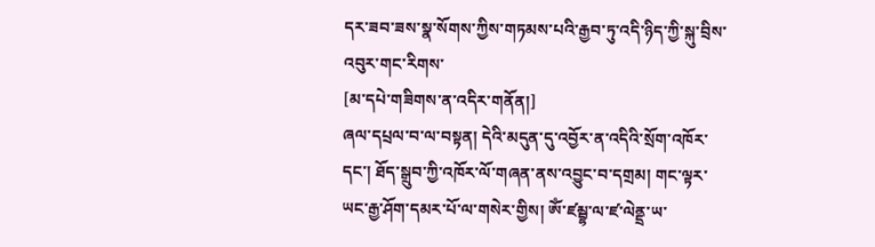དར་ཟབ་ཟས་སྣ་སོགས་ཀྱིས་གཏམས་པའི་རྒྱབ་ཏུ་འདི་ཉིད་ཀྱི་སྐུ་བྲིས་འབུར་གང་རིགས་
[མ་དཔེ་གཟིགས་ན་འདིར་གནོན།]
ཞལ་དཔྲལ་བ་ལ་བསྟན། དེའི་མདུན་དུ་འབྱོར་ན་འདིའི་སྲོག་འཁོར་དང་། ཐོད་སྒྲུབ་ཀྱི་འཁོར་ལོ་གཞན་ནས་འབྱུང་བ་དགྲམ། གང་ལྟར་ཡང་རྒྱ་ཤོག་དམར་པོ་ལ་གསེར་གྱིས། ཨོཾ་ཛམྦྷ་ལ་ཛ་ལེནྡྲ་ཡ་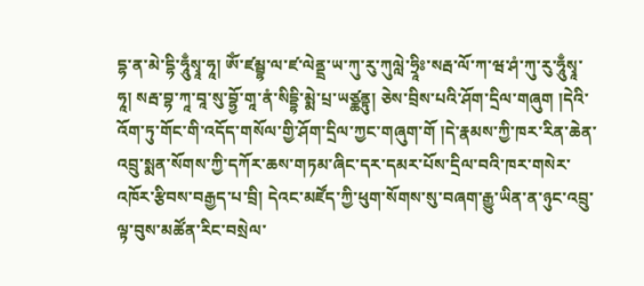དྷ་ན་མེ་དྷི་ཧཱུྃསྭཱ་ཧཱ། ཨོཾ་ཛམྦྷ་ལ་ཛ་ལེནྡྲ་ཡ་ཀུ་རུ་ཀུལླེ་ཧྲཱིཿ་སརྦ་ལོ་ཀ་ཝ་ཤཾ་ཀུ་རུ་ཧཱུྃསྭཱ་ཧཱ། སརྦ་བྷ་ཀཱ་བཱ་སུ་བྷྱོ་གཱ་ནཾ་སིདྡྷི་མྨེ་པྲ་ཡཙྪནྟུ། ཅེས་བྲིས་པའི་ཤོག་དྲིལ་གཞུག །དེའི་འོག་ཏུ་གོང་གི་འདོད་གསོལ་གྱི་ཤོག་དྲིལ་ཀྱང་གཞུག་གོ །དེ་རྣམས་ཀྱི་ཁར་རིན་ཆེན་འབྲུ་སྨན་སོགས་ཀྱི་དཀོར་ཆས་གཏམ་ཞིང་དར་དམར་པོས་དྲིལ་བའི་ཁར་གསེར་འཁོར་རྩིབས་བརྒྱད་པ་བྲི། དེའང་མཛོད་ཀྱི་ཕུག་སོགས་སུ་བཞག་རྒྱུ་ཡིན་ན་ཉུང་འབྲུ་ལྟ་བུས་མཚོན་རིང་བསྲེལ་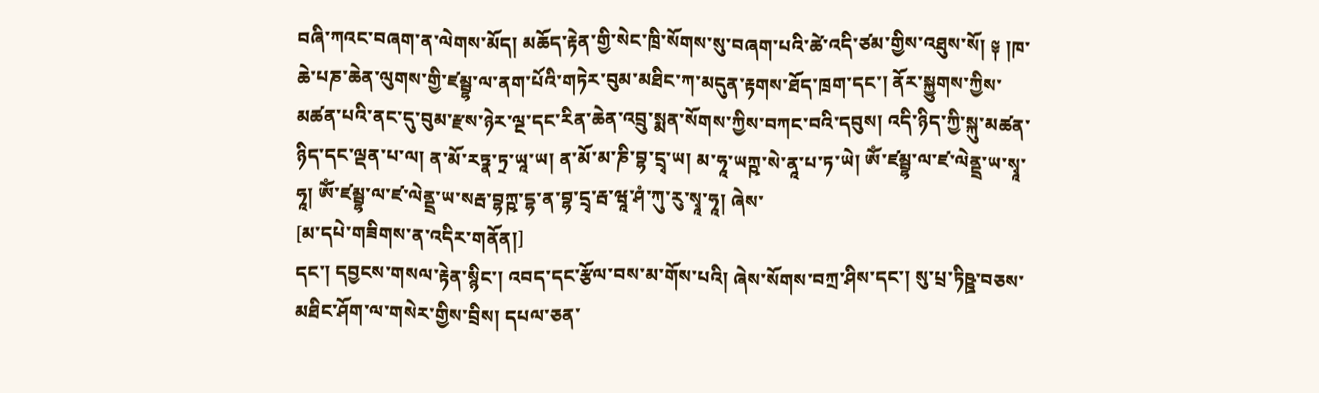བཞི་ཀའང་བཞག་ན་ལེགས་མོད། མཆོད་རྟེན་གྱི་སེང་ཁྲི་སོགས་སུ་བཞག་པའི་ཚེ་འདི་ཙམ་གྱིས་འཐུས་སོ། ༈ །ཁ་ཆེ་པཎ་ཆེན་ལུགས་གྱི་ཛམྦྷ་ལ་ནག་པོའི་གཏེར་བུམ་མཐིང་ཀ་མདུན་རྟགས་ཐོད་ཁྲག་དང་། ནོར་སྐྱུགས་ཀྱིས་མཚན་པའི་ནང་དུ་བུམ་རྫས་ཉེར་ལྔ་དང་རིན་ཆེན་འབྲུ་སྨན་སོགས་ཀྱིས་བཀང་བའི་དབུས། འདི་ཉིད་ཀྱི་སྐུ་མཚན་ཉིད་དང་ལྡན་པ་ལ། ན་མོ་རཏྣ་ཏྲ་ཡཱ་ཡ། ན་མོ་མ་ཎི་བྷ་དྲྭ་ཡ། མ་ཧཱ་ཡཀྵ་སེ་ནཱ་པ་ཏ་ཡེ། ཨོཾ་ཛམྦྷ་ལ་ཛ་ལེནྡྲ་ཡ་སྭཱ་ཧཱ། ཨོཾ་ཛམྦྷ་ལ་ཛ་ལེནྡྲ་ཡ་སརྦ་བྷཀྵ་དྷ་ན་བྷ་དྲྭ་རྦ་ཝཱ་ཤཾ་ཀུ་རུ་སྭཱ་ཧཱ། ཞེས་
[མ་དཔེ་གཟིགས་ན་འདིར་གནོན།]
དང་། དབྱངས་གསལ་རྟེན་སྙིང་། འབད་དང་རྩོལ་བས་མ་གོས་པའི། ཞེས་སོགས་བཀྲ་ཤིས་དང་། སུ་པྲ་ཏིཥྛ་བཅས་མཐིང་ཤོག་ལ་གསེར་གྱིས་བྲིས། དཔལ་ཅན་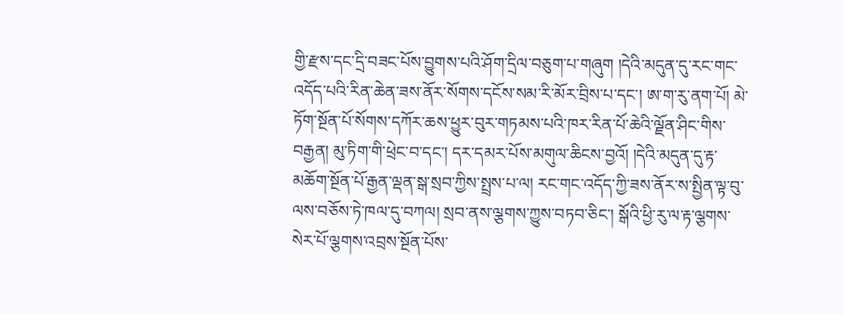གྱི་རྫས་དང་དྲི་བཟང་པོས་བྱུགས་པའི་ཤོག་དྲིལ་བཅུག་པ་གཞུག །དེའི་མདུན་དུ་རང་གང་འདོད་པའི་རིན་ཆེན་ཟས་ནོར་སོགས་དངོས་སམ་རི་མོར་བྲིས་པ་དང་། ཨ་ག་རུ་ནག་པོ། མེ་ཏོག་སྔོན་པོ་སོགས་དཀོར་ཆས་ཕྱུར་བུར་གཏམས་པའི་ཁར་རིན་པོ་ཆེའི་ལྗོན་ཤིང་གིས་བརྒྱན། མུ་ཏིག་གི་ཕྲེང་བ་དང་། དར་དམར་པོས་མགུལ་ཆིངས་བྱའོ། །དེའི་མདུན་དུ་རྟ་མཆོག་སྔོན་པོ་རྒྱན་ལྡན་སྒ་སྲབ་ཀྱིས་སྤྲས་པ་ལ། རང་གང་འདོད་ཀྱི་ཟས་ནོར་ས་སྤྱིན་ལྟ་བུ་ལས་བཅོས་ཏེ་ཁལ་དུ་བཀལ། སྲབ་ནས་ལྕགས་ཀྱུས་བཏབ་ཅིང་། སྒོའི་ཕྱི་རུ་ལ་རྟ་ལྕགས་སེར་པོ་ལྕགས་འབྲས་སྔོན་པོས་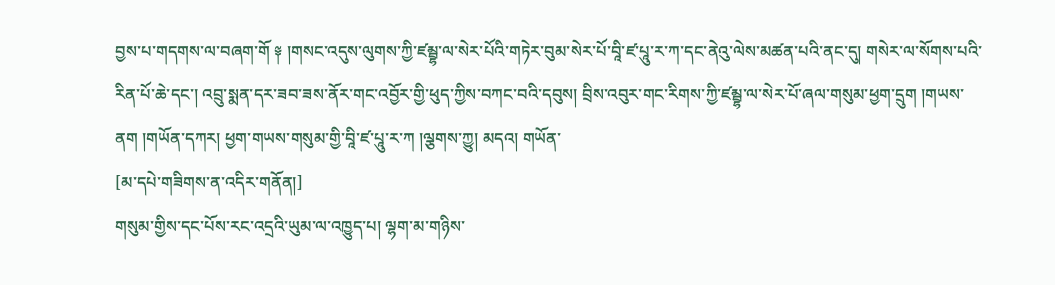བྱས་པ་གདགས་ལ་བཞག་གོ ༈ །གསང་འདུས་ལུགས་ཀྱི་ཛམྦྷ་ལ་སེར་པོའི་གཏེར་བུམ་སེར་པོ་བཱི་ཛ་པཱུ་ར་ཀ་དང་ནེའུ་ལེས་མཚན་པའི་ནང་དུ། གསེར་ལ་སོགས་པའི་རིན་པོ་ཆེ་དང་། འབྲུ་སྨན་དར་ཟབ་ཟས་ནོར་གང་འབྱོར་གྱི་ཕུད་ཀྱིས་བཀང་བའི་དབུས། བྲིས་འབུར་གང་རིགས་ཀྱི་ཛམྦྷ་ལ་སེར་པོ་ཞལ་གསུམ་ཕྱག་དྲུག །གཡས་ནག །གཡོན་དཀར། ཕྱག་གཡས་གསུམ་གྱི་བཱི་ཛ་པཱུ་ར་ཀ །ལྕགས་ཀྱུ། མདའ། གཡོན་
[མ་དཔེ་གཟིགས་ན་འདིར་གནོན།]
གསུམ་གྱིས་དང་པོས་རང་འདྲའི་ཡུམ་ལ་འཁྱུད་པ། ལྷག་མ་གཉིས་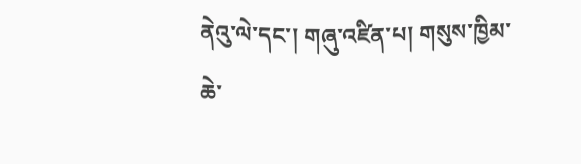ནེའུ་ལེ་དང་། གཞུ་འཛིན་པ། གསུས་ཁྱིམ་ཆེ་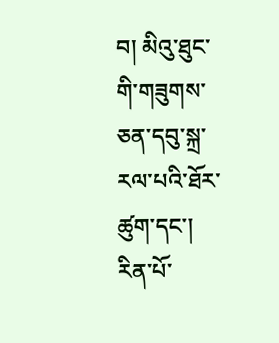བ། མིའུ་ཐུང་གི་གཟུགས་ཅན་དབུ་སྐྲ་རལ་པའི་ཐོར་ཚུག་དང་། རིན་པོ་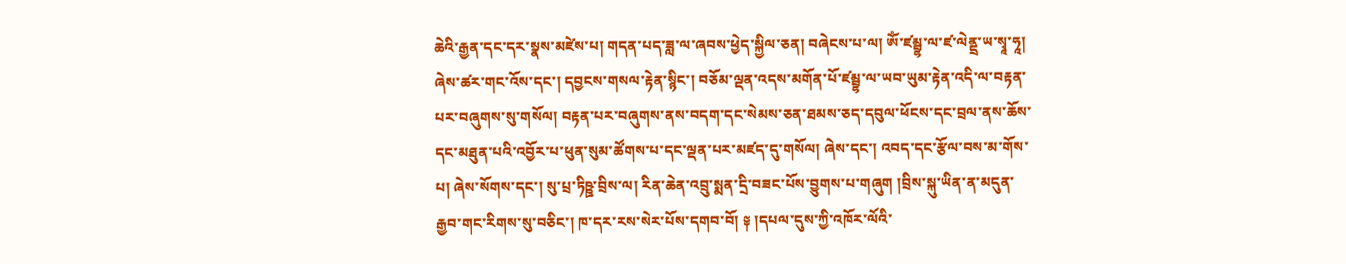ཆེའི་རྒྱན་དང་དར་སྣས་མཛེས་པ། གདན་པད་ཟླ་ལ་ཞབས་ཕྱེད་སྐྱིལ་ཅན། བཞེངས་པ་ལ། ཨོཾ་ཛམྦྷ་ལ་ཛ་ལེནྡྲ་ཡ་སྭཱ་ཧཱ། ཞེས་ཚར་གང་འོས་དང་། དབྱངས་གསལ་རྟེན་སྙིང་། བཅོམ་ལྡན་འདས་མགོན་པོ་ཛམྦྷ་ལ་ཡབ་ཡུམ་རྟེན་འདི་ལ་བརྟན་པར་བཞུགས་སུ་གསོལ། བརྟན་པར་བཞུགས་ནས་བདག་དང་སེམས་ཅན་ཐམས་ཅད་དབུལ་ཕོངས་དང་བྲལ་ནས་ཆོས་དང་མཐུན་པའི་འབྱོར་པ་ཕུན་སུམ་ཚོགས་པ་དང་ལྡན་པར་མཛད་དུ་གསོལ། ཞེས་དང་། འབད་དང་རྩོལ་བས་མ་གོས་པ། ཞེས་སོགས་དང་། སུ་པྲ་ཏིཥྛ་བྲིས་ལ། རིན་ཆེན་འབྲུ་སྨན་དྲི་བཟང་པོས་བྱུགས་པ་གཞུག །བྲིས་སྐུ་ཡིན་ན་མདུན་རྒྱབ་གང་རིགས་སུ་བཅིང་། ཁ་དར་རས་སེར་པོས་དགབ་བོ། ༈ །དཔལ་དུས་ཀྱི་འཁོར་ལོའི་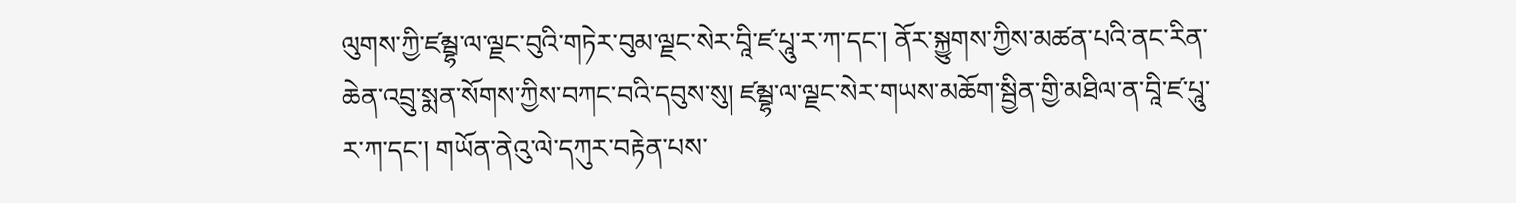ལུགས་ཀྱི་ཛམྦྷ་ལ་ལྗང་བུའི་གཏེར་བུམ་ལྗང་སེར་བཱི་ཛ་པཱུ་ར་ཀ་དང་། ནོར་སྐྱུགས་ཀྱིས་མཚན་པའི་ནང་རིན་ཆེན་འབྲུ་སྨན་སོགས་ཀྱིས་བཀང་བའི་དབུས་སུ། ཛམྦྷ་ལ་ལྗང་སེར་གཡས་མཆོག་སྦྱིན་གྱི་མཐིལ་ན་བཱི་ཛ་པཱུ་ར་ཀ་དང་། གཡོན་ནེའུ་ལེ་དཀུར་བརྟེན་པས་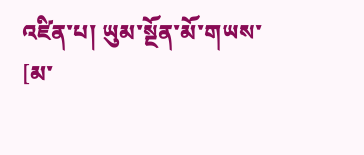འཛིན་པ། ཡུམ་སྔོན་མོ་གཡས་
[མ་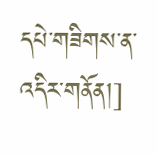དཔེ་གཟིགས་ན་འདིར་གནོན།]